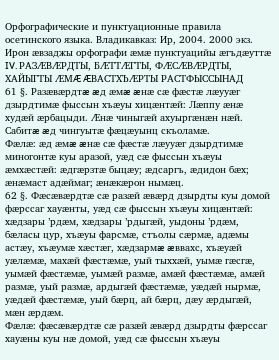Орфографические и пунктуационные правила осетинского языка. Владикавказ: Ир, 2004. 2000 экз.
Ирон æвзаджы орфографи æмæ пунктуацийы æгъдæуттæ
IV. РАЗÆВÆРДТЫ, БÆТТÆГТЫ, ФÆСÆВÆРДТЫ, ХАЙЫГТЫ ÆМÆ ÆВАСТХЪÆРТЫ РАСТФЫССЫНАД
61 §. Разæвæрдтæ æд æмæ æнæ сæ фæстæ лæууæг дзырдтимæ фыссын хъæуы хицæнтæй: Лæппу æнæ худæй æрбацыди. Æнæ чиныгæй ахуыргæнæн нæй. Сабитæ æд чингуытæ фæцæуынц скъоламæ.
Фæлæ: æд æмæ æнæ сæ фæстæ лæууæг дзырдтимæ миногонтæ куы аразой, уæд сæ фыссын хъæуы æмхæстæй: æдгæрзтæ быцæу; æдсаргъ, æдидон бæх; æнæмаст адæймаг; æнæкæрон нымæц.
62 §. Фæсæвæрдтæ сæ разæй æвæрд дзырдты куы домой фæрссаг хауæнты, уæд сæ фыссын хъæуы хицæнтæй: хæдзары ’рдæм, хæдзары ’рдыгæй, уыдоны ’рдæм, бæласы цур, хъæуы фарсмæ, стъолы сæрмæ, адæмы астæу, хъæумæ хæстæг, хæдзармæ æввахс, хъæуæй уæлæмæ, махæй фæстæмæ, уый тыххæй, уымæ гæсгæ, уымæй фæстæмæ, уымæй размæ, амæй фæстæмæ, амæй размæ, уый размæ, ардыгæй фæстæмæ, уæдæй нырмæ, уæдæй фæстæмæ, уый бæрц, ай бæрц, дæу æрдыгæй, мæн æрдæм.
Фæлæ: фæсæвæрдтæ сæ разæй æвæрд дзырдты фæрссаг хауæны куы нæ домой, уæд сæ фыссын хъæуы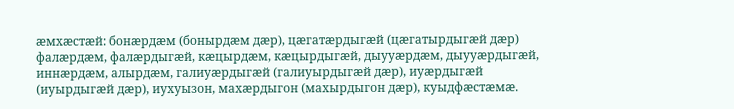æмхæстæй: бонæрдæм (бонырдæм дæр), цæгатæрдыгæй (цæгатырдыгæй дæр) фалæрдæм, фалæрдыгæй, кæцырдæм, кæцырдыгæй, дыууæрдæм, дыууæрдыгæй, иннæрдæм, алырдæм, галиуæрдыгæй (галиуырдыгæй дæр), иуæрдыгæй (иуырдыгæй дæр), иухуызон, махæрдыгон (махырдыгон дæр), куыдфæстæмæ.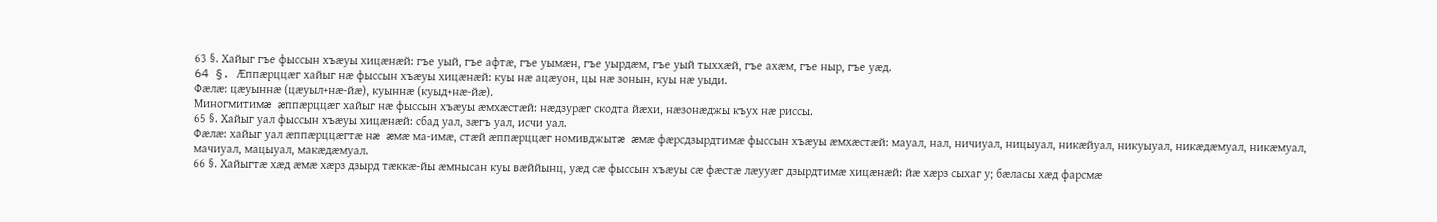63 §. Хайыг гъе фыссын хъæуы хицæнæй: гъе уый, гъе афтæ, гъе уымæн, гъе уырдæм, гъе уый тыххæй, гъе ахæм, гъе ныр, гъе уæд.
64 §. Æппæрццæг хайыг нæ фыссын хъæуы хицæнæй: куы нæ ацæуон, цы нæ зонын, куы нæ уыди.
Фæлæ: цæуыннæ (цæуыл+нæ-йæ), куыннæ (куыд+нæ-йæ).
Миногмитимæ æппæрццæг хайыг нæ фыссын хъæуы æмхæстæй: нæдзурæг скодта йæхи, нæзонæджы къух нæ риссы.
65 §. Хайыг уал фыссын хъæуы хицæнæй: сбад уал, зæгъ уал, исчи уал.
Фæлæ: хайыг уал æппæрццæгтæ нæ æмæ ма-имæ, стæй æппæрццæг номивджытæ æмæ фæрсдзырдтимæ фыссын хъæуы æмхæстæй: мауал, нал, ничиуал, ницыуал, никæйуал, никуыуал, никæдæмуал, никæмуал, мачиуал, мацыуал, макæдæмуал.
66 §. Хайыгтæ хæд æмæ хæрз дзырд тæккæ-йы æмнысан куы вæййынц, уæд сæ фыссын хъæуы сæ фæстæ лæууæг дзырдтимæ хицæнæй: йæ хæрз сыхаг у; бæласы хæд фарсмæ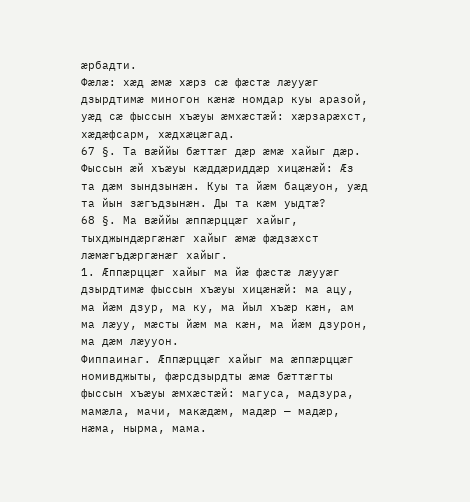æрбадти.
Фæлæ: хæд æмæ хæрз сæ фæстæ лæууæг дзырдтимæ миногон кæнæ номдар куы аразой, уæд сæ фыссын хъæуы æмхæстæй: хæрзарæхст, хæдæфсарм, хæдхæцæгад.
67 §. Та вæййы бæттæг дæр æмæ хайыг дæр. Фыссын æй хъæуы кæддæриддæр хицæнæй: Æз та дæм зындзынæн. Куы та йæм бацæуон, уæд та йын зæгъдзынæн. Ды та кæм уыдтæ?
68 §. Ма вæййы æппæрццæг хайыг, тыхджындæргæнæг хайыг æмæ фæдзæхст лæмæгъдæргæнæг хайыг.
1. Æппæрццæг хайыг ма йæ фæстæ лæууæг дзырдтимæ фыссын хъæуы хицæнæй: ма ацу, ма йæм дзур, ма ку, ма йыл хъæр кæн, ам ма лæуу, мæсты йæм ма кæн, ма йæм дзурон, ма дæм лæууон.
Фиппаинаг. Æппæрццæг хайыг ма æппæрццæг номивджыты, фæрсдзырдты æмæ бæттæгты фыссын хъæуы æмхæстæй: магуса, мадзура, мамæла, мачи, макæдæм, мадæр — мадæр, нæма, нырма, мама.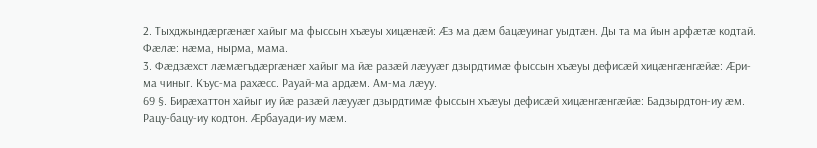2. Тыхджындæргæнæг хайыг ма фыссын хъæуы хицæнæй: Æз ма дæм бацæуинаг уыдтæн. Ды та ма йын арфæтæ кодтай. Фæлæ: нæма, нырма, мама.
3. Фæдзæхст лæмæгъдæргæнæг хайыг ма йæ разæй лæууæг дзырдтимæ фыссын хъæуы дефисæй хицæнгæнгæйæ: Æри-ма чиныг. Къус-ма рахæсс. Рауай-ма ардæм. Ам-ма лæуу.
69 §. Бирæхаттон хайыг иу йæ разæй лæууæг дзырдтимæ фыссын хъæуы дефисæй хицæнгæнгæйæ: Бадзырдтон-иу æм. Рацу-бацу-иу кодтон. Æрбауади-иу мæм.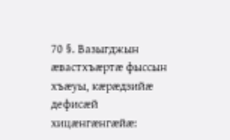70 §. Вазыгджын æвастхъæртæ фыссын хъæуы, кæрæдзийæ дефисæй хицæнгæнгæйæ: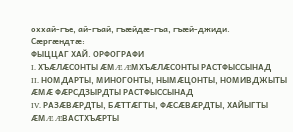оххай-гъе, ай-гъай, гъæйдæ-гъа, гъæй-джиди.
Сæргæндтæ:
ФЫЦЦАГ ХАЙ. ОРФОГРАФИ
I. ХЪÆЛÆСОНТЫ ÆМÆ ÆМХЪÆЛÆСОНТЫ РАСТФЫССЫНАД
II. НОМДАРТЫ, МИНОГОНТЫ, НЫМÆЦОНТЫ, НОМИВДЖЫТЫ ÆМÆ ФÆРСДЗЫРДТЫ РАСТФЫССЫНАД
IV. РАЗÆВÆРДТЫ, БÆТТÆГТЫ, ФÆСÆВÆРДТЫ, ХАЙЫГТЫ ÆМÆ ÆВАСТХЪÆРТЫ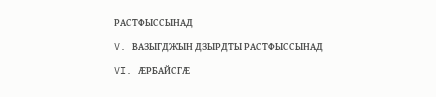РАСТФЫССЫНАД
V. ВАЗЫГДЖЫН ДЗЫРДТЫ РАСТФЫССЫНАД
VI. ÆРБАЙСГÆ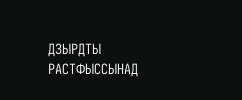ДЗЫРДТЫ РАСТФЫССЫНАД